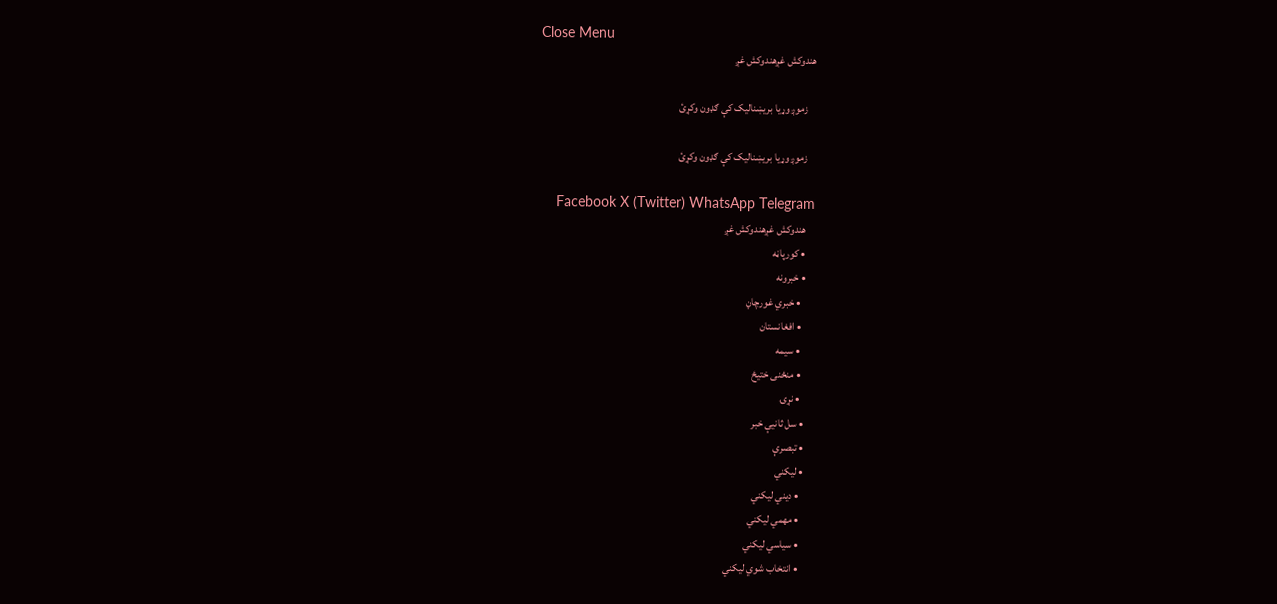Close Menu
هندوکش غږهندوکش غږ

    زموږ وړیا بریښنالیک کې ګډون وکړئ

    زموږ وړیا بریښنالیک کې ګډون وکړئ

    Facebook X (Twitter) WhatsApp Telegram
    هندوکش غږهندوکش غږ
    • کورپاڼه
    • خبرونه
      • خبري غورچاڼ
      • افغانستان
      • سیمه
      • منځنی ختیځ
      • نړۍ
    • سل ثانیې خبر
    • تبصرې
    • لیکني
      • دیني لیکني
      • مهمي لیکني
      • سیاسي لیکني
      • انتخاب شوي لیکني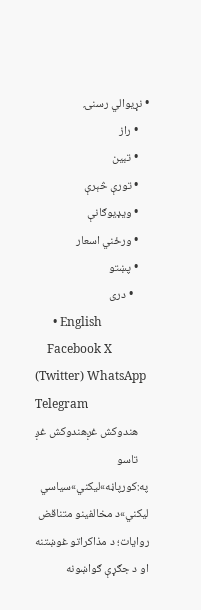• نړیوالي رسنۍ
    • راز
    • تبین
    • تورې څېرې
    • ویډیوګانې
    • ورځني اسعار
    • پښتو
      • دری
      • English
    Facebook X (Twitter) WhatsApp Telegram
    هندوکش غږهندوکش غږ
    تاسو په:کورپاڼه»لیکني»سیاسي لیکني»د مخالفینو متناقض روایات؛ د مذاکراتو غوښتنه او د جګړې ګواښونه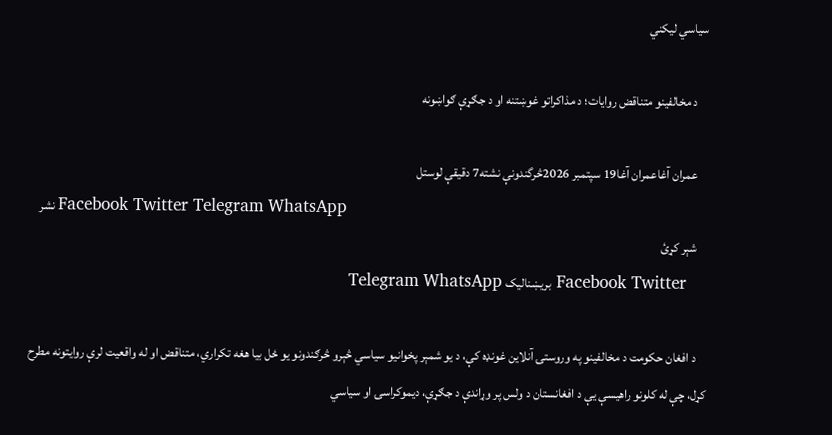سیاسي لیکني

    د مخالفینو متناقض روایات؛ د مذاکراتو غوښتنه او د جګړې ګواښونه

    عمران آغاعمران آغا19 سپتمبر 2026څرگندونې نشته7 دقیقې لوستل
    نشر Facebook Twitter Telegram WhatsApp
    شېر کړئ
    Facebook Twitter بریښنالیک Telegram WhatsApp

    د افغان حکومت د مخالفینو په وروستۍ آنلاین غونډه کې، د یو شمېر پخوانیو سیاسي څېرو څرګندونو یو ځل بیا هغه تکراري، متناقض او له واقعيت لرې روایتونه مطرح کړل، چې له کلونو راهیسې یې د افغانستان د ولس پر وړاندې د جګړې، دیموکراسۍ او سیاسي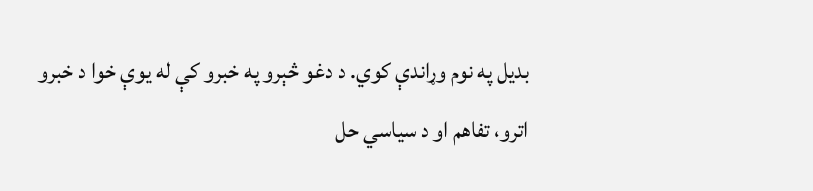بدیل په نوم وړاندې کوي. د دغو څېرو په خبرو کې له یوې خوا د خبرو اترو، تفاهم او د سیاسي حل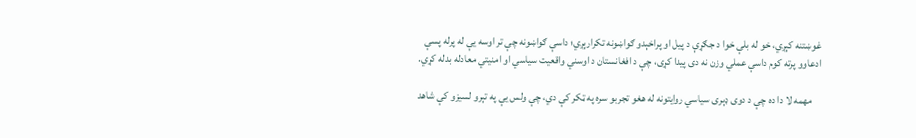غوښتنه کېږي، خو له بلې خوا د جګړې د پیل او پراخېدو ګواښونه تکرارېږي؛ داسې ګواښونه چې تر اوسه یې له پرله پسې ادعاوو پرته کوم داسې عملي وزن نه دی پيدا کړی، چې د افغانستان د اوسني واقعیت سیاسي او امنیتي معادله بدله کړي.

    مهمه لا دا ده چې د دوی ډېری سیاسي روایتونه له هغو تجربو سره په ټکر کې دي، چې ولس یې په تېرو لسیزو کې شاهد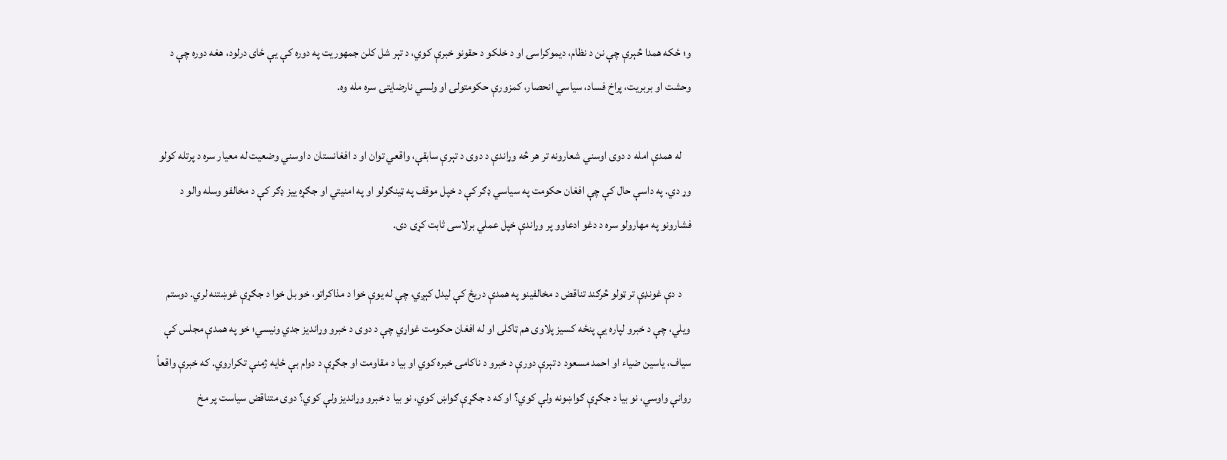و؛ ځکه همدا څېرې چې نن د نظام، دیموکراسۍ او د خلکو د حقونو خبرې کوي، د تېر شل کلن جمهوریت په دوره کې یې ځای درلود، هغه دوره چې د وحشت او بربريت، پراخ فساد، سیاسي انحصار، کمزورې حکومتولۍ او ولسي نارضایتۍ سره مله وه.

    له همدې امله د دوی اوسني شعارونه تر هر څه وړاندې د دوی د تېرې سابقې، واقعي توان او د افغانستان د اوسني وضعیت له معیار سره د پرتله کولو وړ دي. په داسې حال کې چې افغان حکومت په سیاسي ډګر کې د خپل موقف په ټینګولو او په امنیتي او جګړه ییز ډګر کې د مخالفو وسله والو د فشارونو په مهارولو سره د دغو ادعاوو پر وړاندې خپل عملي برلاسی ثابت کړی دی.

    د دې غونډې تر ټولو څرګند تناقض د مخالفینو په همدې دریځ کې لیدل کېږي، چې له یوې خوا د مذاکراتو، خو بل خوا د جګړې غوښتنه لري. دوستم ویلي، چې د خبرو لپاره یې پنځه کسیز پلاوی هم ټاکلی او له افغان حکومت غواړي چې د دوی د خبرو وړاندیز جدي ونیسي؛ خو په همدې مجلس کې سیاف، یاسین ضیاء او احمد مسعود د تېرې دورې د خبرو د ناکامۍ خبره کوي او بیا د مقاومت او جګړې د دوام بې ځايه ژمنې تکراروي. که خبرې واقعاً روانې واوسي، نو بیا د جګړې ګواښونه ولې کوي؟ او که د جګړې ګواښ کوي، نو بیا د خبرو وړاندیز ولې کوي؟ دوی متناقض سیاست پر مخ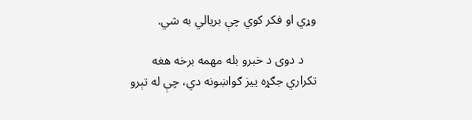وړي او فکر کوي چې بریالي به شي.

    د دوی د خبرو بله مهمه برخه هغه تکراري جګړه يیز ګواښونه دي، چې له تېرو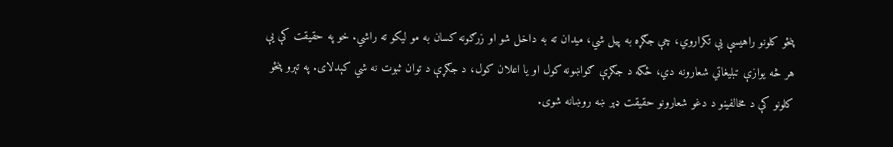پنځو کلونو راهیسې یې تکراروي، چې جګړه به پيل شي، میدان ته به داخل شو او زرګونه کسان به مو لیکو ته راشي. خو په حقيقت کې يې هر څه يوازې تبليغاتي شعارونه دي، ځکه د جګړې ګواښونه کول او یا اعلان کول، د جګړې د توان ثبوت نه شي کېدلای. په تېرو پنځو کلونو کې د مخالفینو د دغو شعارونو حقیقت ډېر ښه روښانه شوی.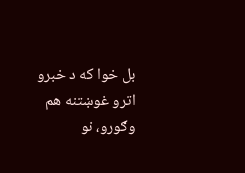بل خوا که د خبرو اترو غوښتنه هم وګورو، نو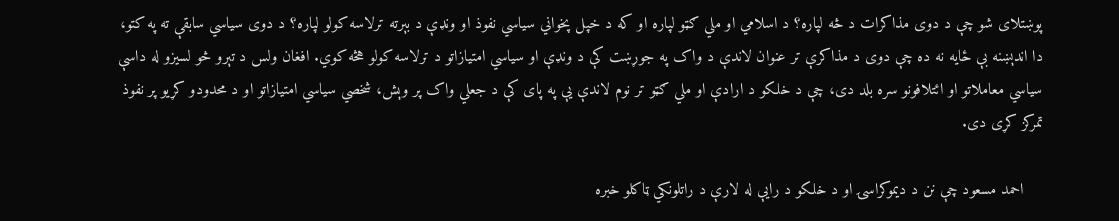پوښتلای شو چې د دوی مذاکرات د څه لپاره؟ د اسلامي او ملي ګټو لپاره او که د خپل پخواني سیاسي نفوذ او ونډې د بېرته ترلاسه کولو لپاره؟ د دوی سیاسي سابقې ته په کتو، دا اندېښنه بې ځایه نه ده چې دوی د مذاکرې تر عنوان لاندې د واک په جوړښت کې د ونډې او سیاسي امتیازاتو د ترلاسه کولو هڅه کوي. افغان ولس د تېرو څو لسیزو له داسې سیاسي معاملاتو او ائتلافونو سره بلد دی، چې د خلکو د ارادې او ملي ګټو تر نوم لاندې یې په پای کې د جعلي واک پر وېش، شخصي سیاسي امتیازاتو او د محدودو کړیو پر نفوذ تمرکز کړی دی.

    احمد مسعود چې نن د دیموکراسۍ او د خلکو د رايې له لارې د راتلونکي ټاکلو خبره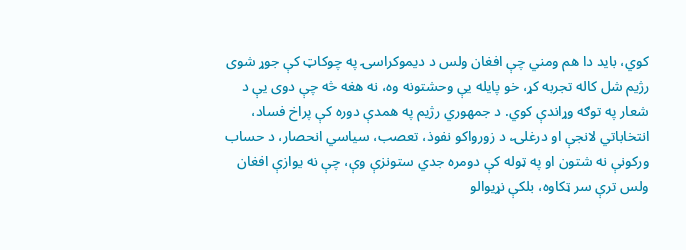کوي، باید دا هم ومني چې افغان ولس د دیموکراسۍ په چوکاټ کې جوړ شوی رژیم شل کاله تجربه کړ، خو پایله یې وحشتونه وه، نه هغه څه چې دوی یې د شعار په توګه وړاندې کوي. د جمهوري رژیم په همدې دوره کې پراخ فساد، انتخاباتي لانجې او درغلۍ، د زورواکو نفوذ، تعصب، سیاسي انحصار، د حساب ورکونې نه شتون او په ټوله کې دومره جدي ستونزې وې، چې نه یوازې افغان ولس ترې سر ټکاوه، بلکې نړیوالو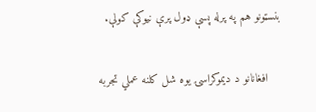بنسټونو هم په پرله پسې ډول پرې نیوکې کولې.

    افغانانو د ديموکراسۍ یوه شل کلنه عملي تجربه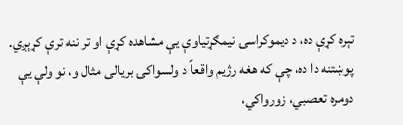تېره کړې ده، د ديموکراسۍ نیمګړتیاوې یې مشاهده کړې او تر ننه ترې کړېږي. پوښتنه دا ده، چې که هغه رژیم واقعاً د ولسواکۍ بریالی مثال و، نو ولې یې دومره تعصبي، زورواکي،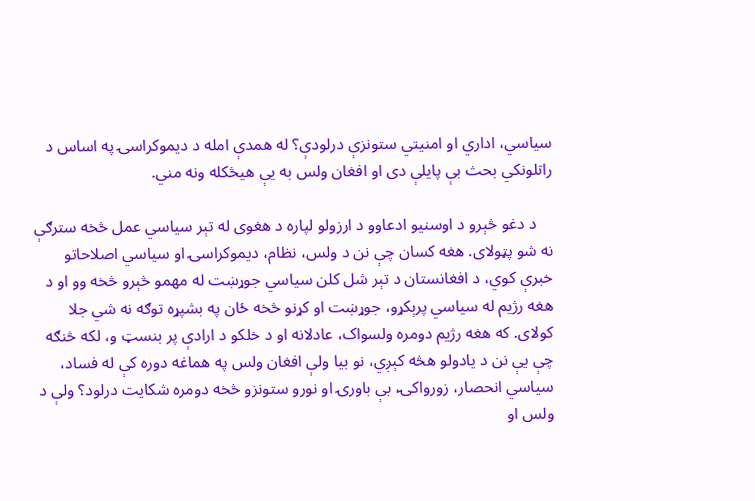سیاسي، اداري او امنیتي ستونزې درلودې؟ له همدې امله د دیموکراسۍ په اساس د راتلونکي بحث بې پایلې دی او افغان ولس به یې هیڅکله ونه مني.

    د دغو څېرو د اوسنیو ادعاوو د ارزولو لپاره د هغوی له تېر سیاسي عمل څخه سترګې نه شو پټولای. هغه کسان چې نن د ولس، نظام، دیموکراسۍ او سیاسي اصلاحاتو خبرې کوي، د افغانستان د تېر شل کلن سیاسي جوړښت له مهمو څېرو څخه وو او د هغه رژیم له سیاسي پرېکړو، جوړښت او کړنو څخه ځان په بشپړه توګه نه شي جلا کولای. که هغه رژیم دومره ولسواک، عادلانه او د خلکو د ارادې پر بنسټ و، لکه څنګه چې یې نن د یادولو هڅه کېږي، نو بيا ولې افغان ولس په هماغه دوره کې له فساد، سیاسي انحصار، زورواکۍ، بې باورۍ او نورو ستونزو څخه دومره شکایت درلود؟ ولې د ولس او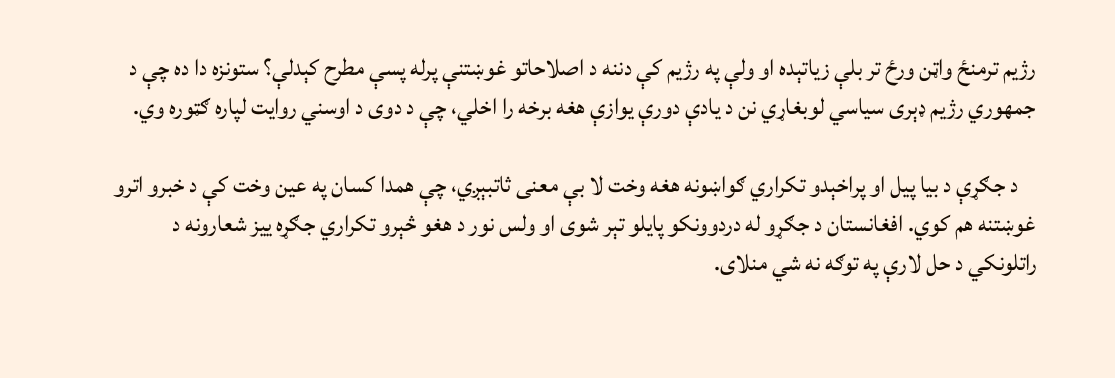رژیم ترمنځ واټن ورځ تر بلې زیاتېده او ولې په رژیم کې دننه د اصلاحاتو غوښتنې پرله پسې مطرح کېدلې؟ ستونزه دا ده چې د جمهوري رژیم ډېری سیاسي لوبغاړي نن د یادې دورې یوازې هغه برخه را اخلي، چې د دوی د اوسني روایت لپاره ګټوره وي.

    د جګړې د بیا پیل او پراخېدو تکراري ګواښونه هغه وخت لا بې معنی ثاتبېږي، چې همدا کسان په عین وخت کې د خبرو اترو غوښتنه هم کوي. افغانستان د جګړو له دردوونکو پایلو تېر شوی او ولس نور د هغو څېرو تکراري جګړه‌ ییز شعارونه د راتلونکي د حل لارې په توګه نه شي منلای.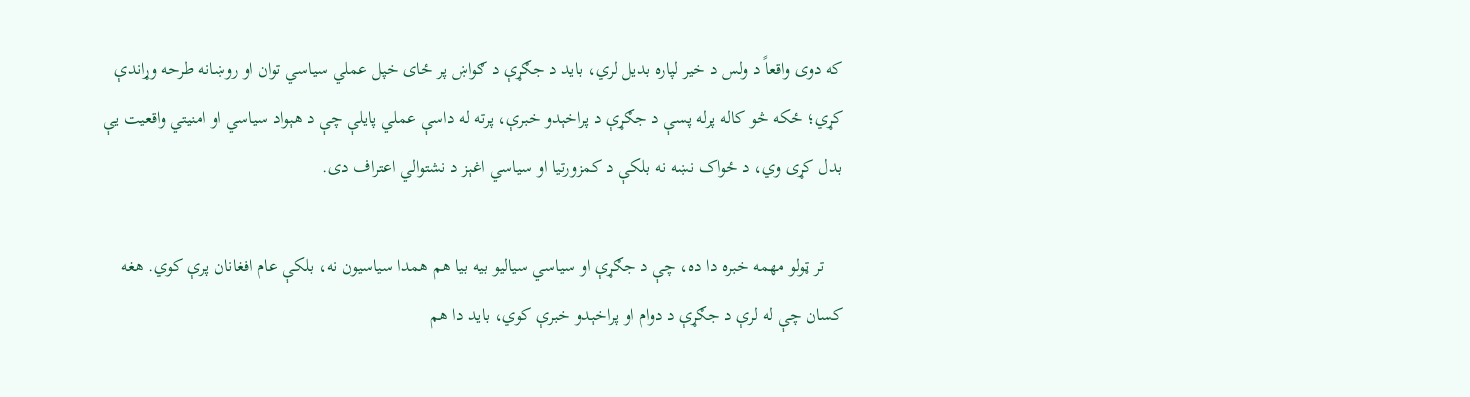که دوی واقعاً د ولس د خیر لپاره بدیل لري، باید د جګړې د ګواښ پر ځای خپل عملي سیاسي توان او روښانه طرحه وړاندې کړي؛ ځکه څو کاله پرله پسې د جګړې د پراخېدو خبرې، پرته له داسې عملي پایلې چې د هېواد سیاسي او امنیتي واقعیت یې بدل کړی وي، د ځواک نښه نه بلکې د کمزورتیا او سیاسي اغېز د نشتوالي اعتراف دی.

    تر ټولو مهمه خبره دا ده، چې د جګړې او سیاسي سیالیو بیه بیا هم همدا سیاسیون نه، بلکې عام افغانان پرې کوي. هغه کسان چې له لرې د جګړې د دوام او پراخېدو خبرې کوي، باید دا هم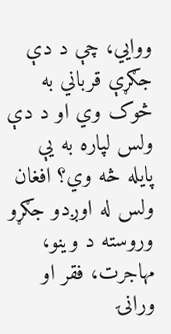ووایي، چې د دې جګړې قرباني به څوک وي او د دې ولس لپاره به یې پایله څه وي؟ افغان ولس له اوږدو جګړو وروسته د وینو، مهاجرت، فقر او ورانۍ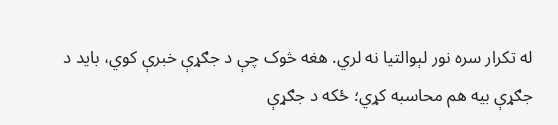له تکرار سره نور لېوالتیا نه لري. هغه څوک چې د جګړې خبرې کوي، باید د جګړې بیه هم محاسبه کړي؛ ځکه د جګړې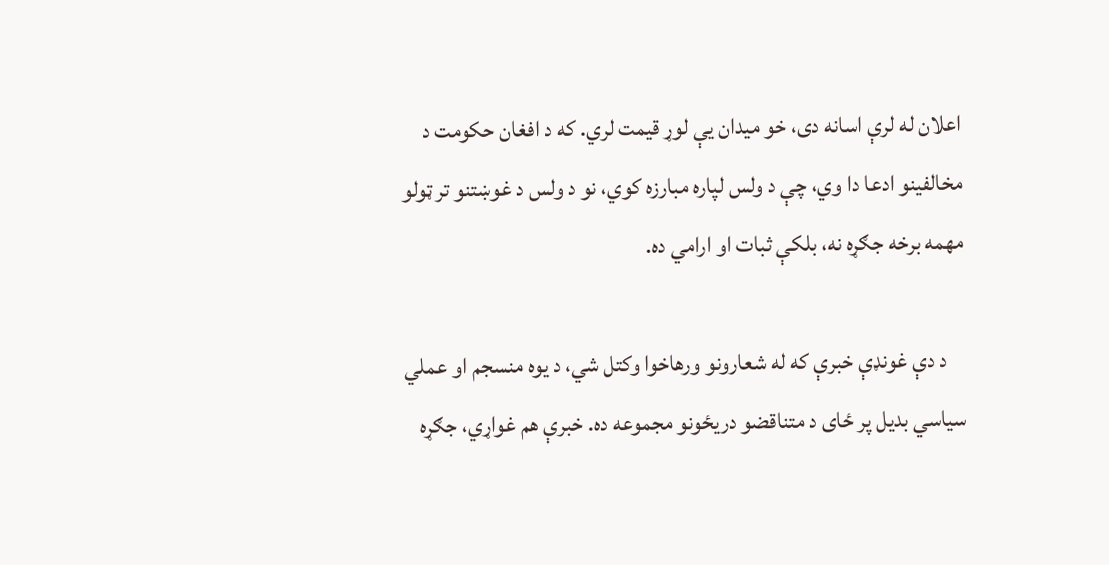اعلان له لرې اسانه دی، خو میدان یې لوړ قیمت لري. که د افغان حکومت د مخالفینو ادعا دا وي، چې د ولس لپاره مبارزه کوي، نو د ولس د غوښتنو تر ټولو مهمه برخه جګړه نه، بلکې ثبات او ارامي ده.

    د دې غونډې خبرې که له شعارونو ورهاخوا وکتل شي، د یوه منسجم او عملي سیاسي بدیل پر ځای د متناقضو دریځونو مجموعه ده. خبرې هم غواړي، جګړه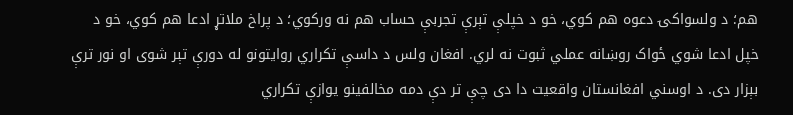هم؛ د ولسواکۍ دعوه هم کوي، خو د خپلې تېرې تجربې حساب هم نه ورکوي؛ د پراخ ملاتړ ادعا هم کوي، خو د خپل ادعا شوي ځواک روښانه عملي ثبوت نه لري. افغان ولس د داسې تکراري روایتونو له دورې تېر شوی او نور ترې بېزار دی. د اوسني افغانستان واقعیت دا دی چې تر دې دمه مخالفینو یوازې تکراري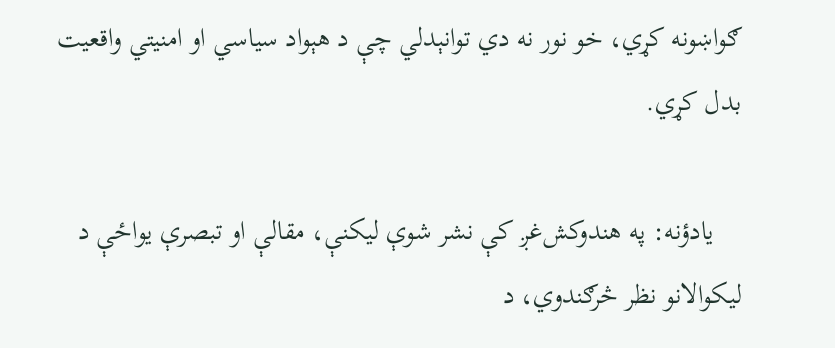ګواښونه کړي، خو نور نه دي توانېدلي چې د هېواد سیاسي او امنیتي واقعیت بدل کړي.

    یادؤنه: په هندوکش‌غږ کې نشر شوې لیکنې، مقالې او تبصرې یواځې د لیکوالانو نظر څرګندوي، د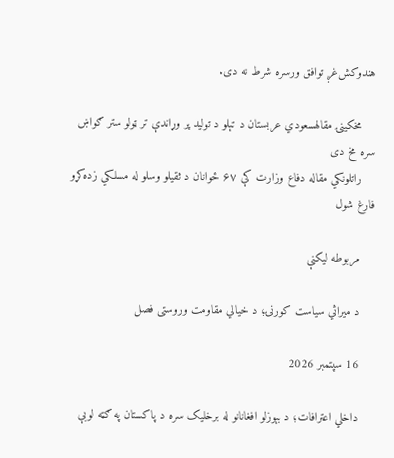هندوکش‌غږ توافق ورسره شرط نه دی.

    مخکینۍ مقالهسعودي عربستان د تېلو د تولید پر وړاندې تر ټولو ستر ګواښ سره مخ دی
    راتلونکي مقاله دفاع وزارت کې ۶۷ ځوانان د ثقیلو وسلو له مسلکي زده‌کړو فارغ شول

    مربوطه لیکنې

    د ميراثي سیاست کورنۍ؛ د خیالي مقاومت وروستی فصل

    16 سپتمبر 2026

    داخلي اعترافات؛ د بېوزلو افغانانو له برخلیک سره د پاکستان په ګټه لوبې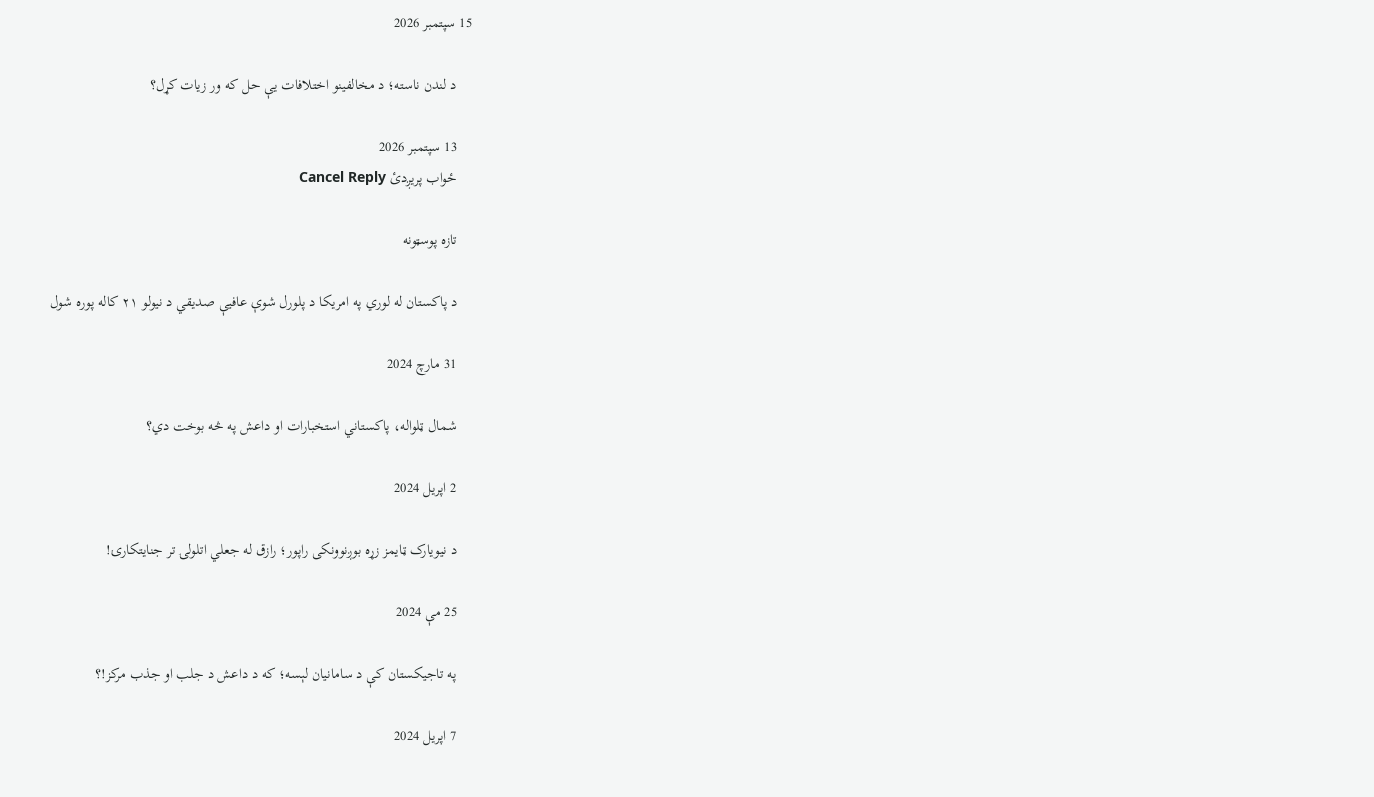15 سپتمبر 2026

    د لندن ناسته؛ د مخالفينو اختلافات یې حل که ور زيات کړل؟

    13 سپتمبر 2026
    ځواب پریږدئ Cancel Reply

    تازه پوسټونه

    د پاکستان له لوري په امریکا د پلورل شوې عافیې صدیقي د نیولو ۲۱ کاله پوره شول

    31 مارچ 2024

    شمال ټلواله، پاکستاني استخبارات او داعش په څه بوخت دي؟

    2 اپریل 2024

    د نیویارک ټایمز زړه بوږنوونکی راپور؛ رازق له جعلي اتلولۍ تر جنایتکارۍ!

    25 مې 2024

    په تاجیکستان کې د سامانیان لېسه؛ که د داعش د جلب او جذب مرکز!؟

    7 اپریل 2024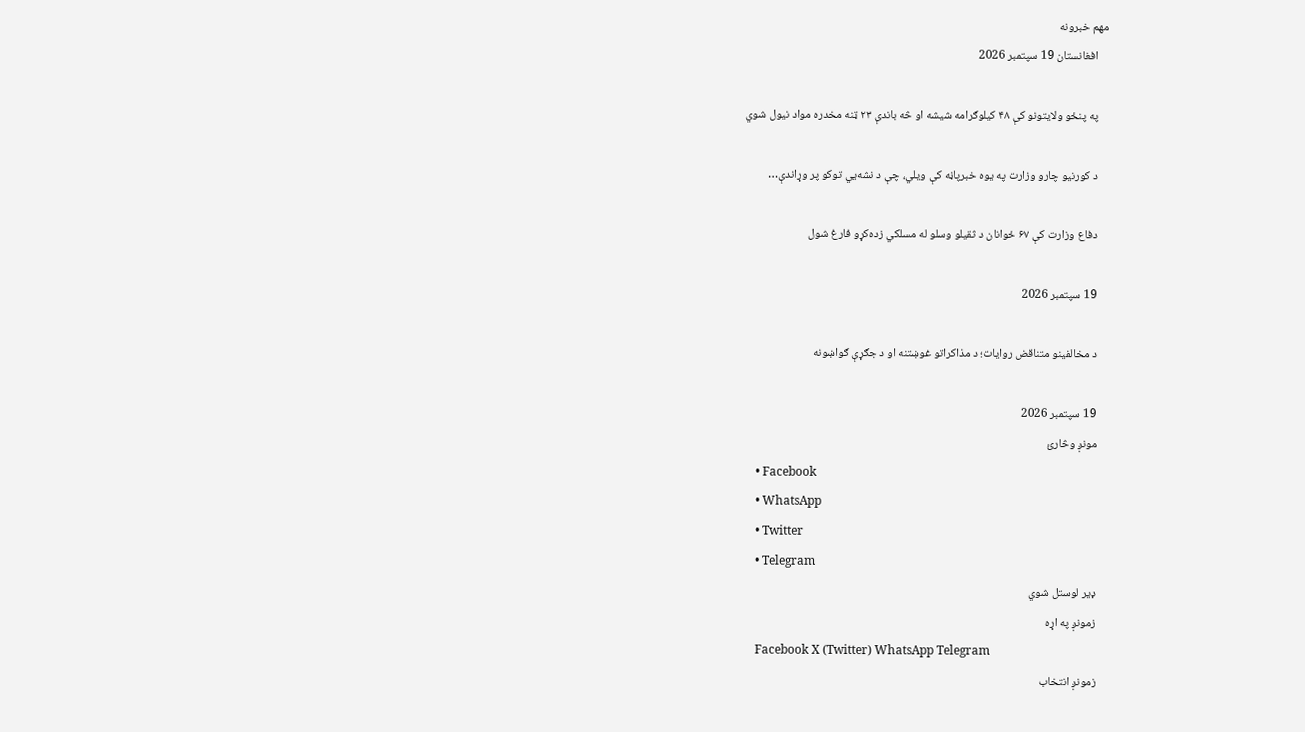مهم خبرونه
    افغانستان 19 سپتمبر 2026

    په پنځو ولایتونو کې ۴۸ کیلوګرامه شیشه او څه باندې ۲۳ ټنه مخدره مواد نیول شوي

    د کورنیو چارو وزارت په یوه خبرپاڼه کې ویلي، چې د نشه‌يي توکو پر وړاندې…

    دفاع وزارت کې ۶۷ ځوانان د ثقیلو وسلو له مسلکي زده‌کړو فارغ شول

    19 سپتمبر 2026

    د مخالفینو متناقض روایات؛ د مذاکراتو غوښتنه او د جګړې ګواښونه

    19 سپتمبر 2026
    مونږ وڅارئ
    • Facebook
    • WhatsApp
    • Twitter
    • Telegram
    ډیر لوستل شوي
    زمونږ په اړه
    Facebook X (Twitter) WhatsApp Telegram
    زمونږ انتخاب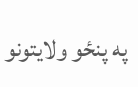په پنځو ولایتونو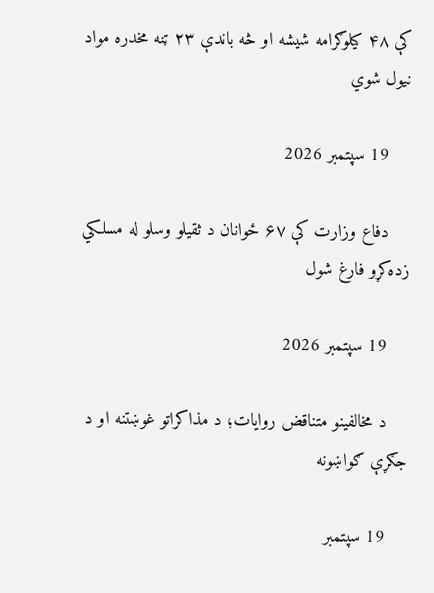کې ۴۸ کیلوګرامه شیشه او څه باندې ۲۳ ټنه مخدره مواد نیول شوي

    19 سپتمبر 2026

    دفاع وزارت کې ۶۷ ځوانان د ثقیلو وسلو له مسلکي زده‌کړو فارغ شول

    19 سپتمبر 2026

    د مخالفینو متناقض روایات؛ د مذاکراتو غوښتنه او د جګړې ګواښونه

    19 سپتمبر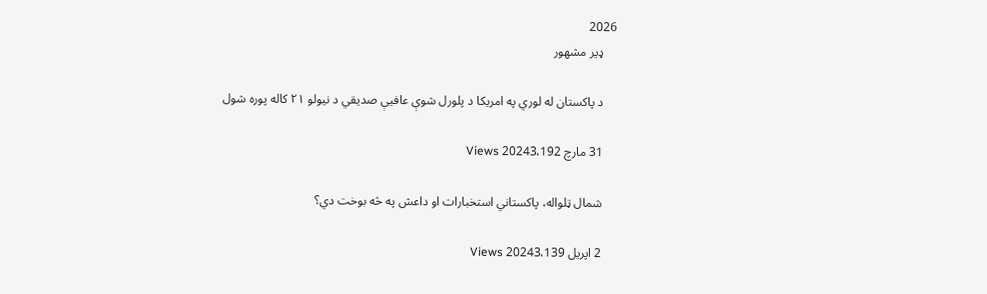2026
    ډیر مشهور

    د پاکستان له لوري په امریکا د پلورل شوې عافیې صدیقي د نیولو ۲۱ کاله پوره شول

    31 مارچ 20243،192 Views

    شمال ټلواله، پاکستاني استخبارات او داعش په څه بوخت دي؟

    2 اپریل 20243،139 Views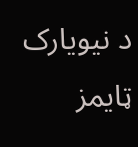د نیویارک ټایمز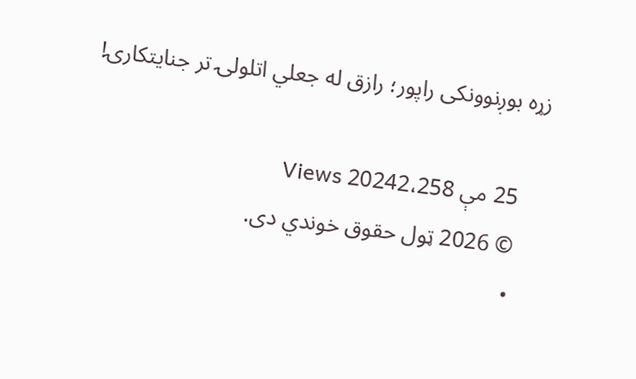زړه بوږنوونکی راپور؛ رازق له جعلي اتلولۍ تر جنایتکارۍ!

    25 مې 20242،258 Views
    © 2026 ټول حقوق خوندي دی.
    •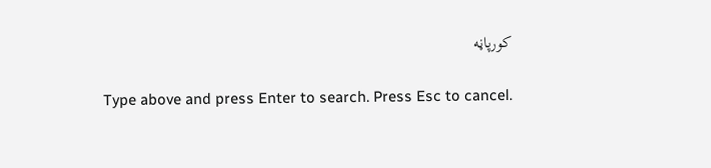کورپاڼه

    Type above and press Enter to search. Press Esc to cancel.